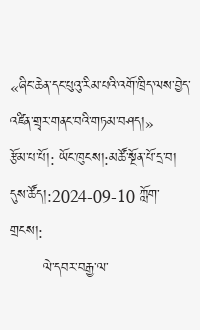«ཞིང་ཆེན་དང་པུའུ་རིམ་པའི་འགོ་ཁྲིད་ལས་བྱེད་འཛིན་གྲྭར་གནང་བའི་གཏམ་བཤད།»
རྩོམ་པ་པོ།: ཡོང་ཁུངས།:མཚོ་སྔོན་པོ་དྲ་བ། དུས་ཚོད།:2024-09-10 ཀློག་གྲངས།:
       ལེ་དབར་བརྒྱ་ལ་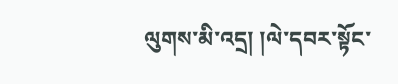ལུགས་མི་འདྲ། །ལེ་དབར་སྟོང་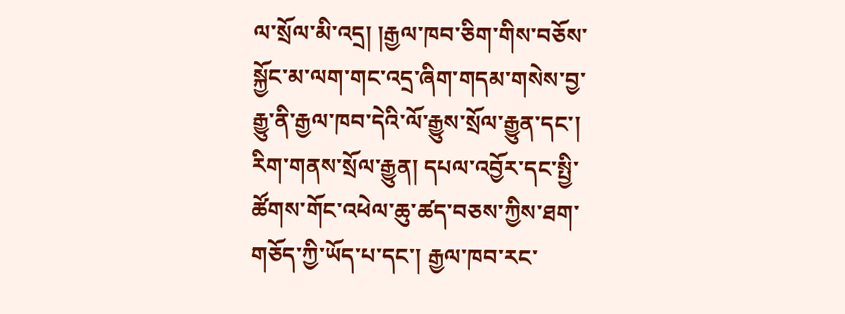ལ་སྲོལ་མི་འདྲ། །རྒྱལ་ཁབ་ཅིག་གིས་བཅོས་སྐྱོང་མ་ལག་གང་འདྲ་ཞིག་གདམ་གསེས་བྱ་རྒྱུ་ནི་རྒྱལ་ཁབ་དེའི་ལོ་རྒྱུས་སྲོལ་རྒྱུན་དང་། རིག་གནས་སྲོལ་རྒྱུན། དཔལ་འབྱོར་དང་སྤྱི་ཚོགས་གོང་འཕེལ་ཆུ་ཚད་བཅས་ཀྱིས་ཐག་གཅོད་ཀྱི་ཡོད་པ་དང་། རྒྱལ་ཁབ་རང་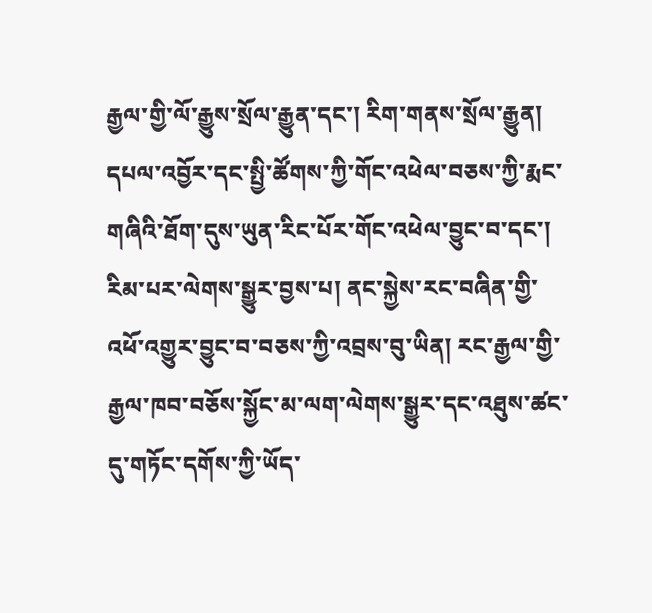རྒྱལ་གྱི་ལོ་རྒྱུས་སྲོལ་རྒྱུན་དང་། རིག་གནས་སྲོལ་རྒྱུན། དཔལ་འབྱོར་དང་སྤྱི་ཚོགས་ཀྱི་གོང་འཕེལ་བཅས་ཀྱི་རྨང་གཞིའི་ཐོག་དུས་ཡུན་རིང་པོར་གོང་འཕེལ་བྱུང་བ་དང་། རིམ་པར་ལེགས་སྒྱུར་བྱས་པ། ནང་སྐྱེས་རང་བཞིན་གྱི་འཕོ་འགྱུར་བྱུང་བ་བཅས་ཀྱི་འབྲས་བུ་ཡིན། རང་རྒྱལ་གྱི་རྒྱལ་ཁབ་བཅོས་སྐྱོང་མ་ལག་ལེགས་སྒྱུར་དང་འཐུས་ཚང་དུ་གཏོང་དགོས་ཀྱི་ཡོད་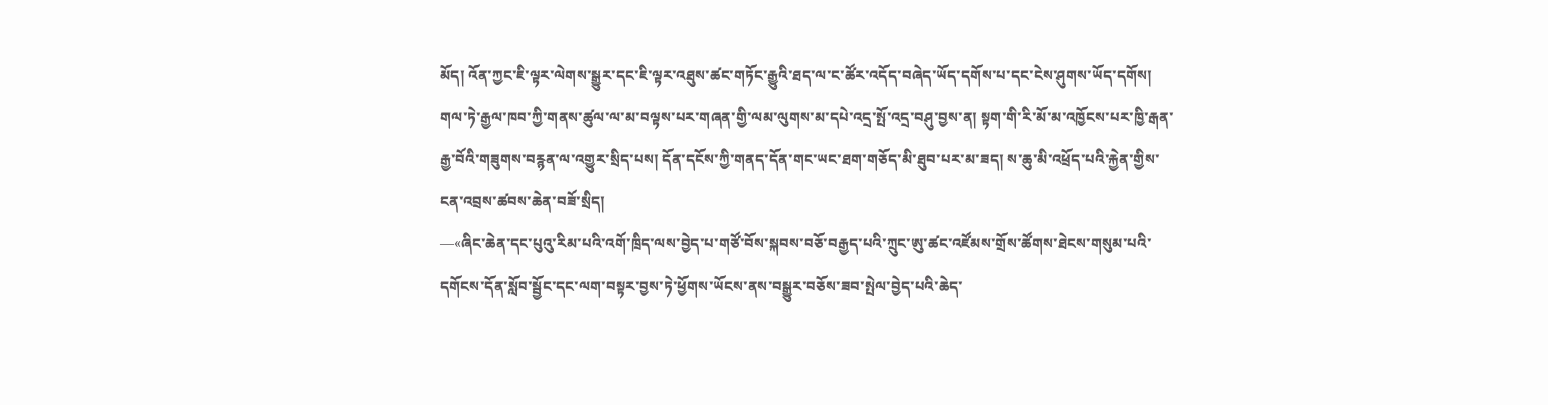མོད། འོན་ཀྱང་ཇི་ལྟར་ལེགས་སྒྱུར་དང་ཇི་ལྟར་འཐུས་ཚང་གཏོང་རྒྱུའི་ཐད་ལ་ང་ཚོར་འདོད་བཞེད་ཡོད་དགོས་པ་དང་ངེས་ཤུགས་ཡོད་དགོས། གལ་ཏེ་རྒྱལ་ཁབ་ཀྱི་གནས་ཚུལ་ལ་མ་བལྟས་པར་གཞན་གྱི་ལམ་ལུགས་མ་དཔེ་འདྲ་སྤོ་འདྲ་བཤུ་བྱས་ན། སྟག་གི་རི་མོ་མ་འཁྱོངས་པར་ཁྱི་རྒན་རྒྱ་བོའི་གཟུགས་བརྙན་ལ་འགྱུར་སྲིད་པས། དོན་དངོས་ཀྱི་གནད་དོན་གང་ཡང་ཐག་གཅོད་མི་ཐུབ་པར་མ་ཟད། ས་ཆུ་མི་འཕྲོད་པའི་རྐྱེན་གྱིས་ངན་འབྲས་ཚབས་ཆེན་བཟོ་སྲིད།
—«ཞིང་ཆེན་དང་པུའུ་རིམ་པའི་འགོ་ཁྲིད་ལས་བྱེད་པ་གཙོ་བོས་སྐབས་བཅོ་བརྒྱད་པའི་ཀྲུང་ཨུ་ཚང་འཛོམས་གྲོས་ཚོགས་ཐེངས་གསུམ་པའི་དགོངས་དོན་སློབ་སྦྱོང་དང་ལག་བསྟར་བྱས་ཏེ་ཕྱོགས་ཡོངས་ནས་བསྒྱུར་བཅོས་ཟབ་སྤེལ་བྱེད་པའི་ཆེད་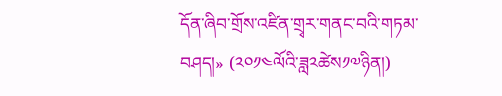དོན་ཞིབ་གྲོས་འཛིན་གྲྭར་གནང་བའི་གཏམ་བཤད།» (༢༠༡༤ལོའི་ཟླ༢ཚེས༡༧ཉིན།)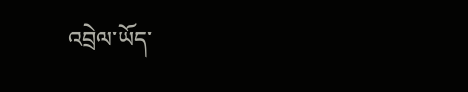འབྲེལ་ཡོད་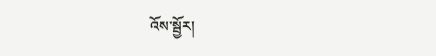འོས་སྦྱོར།